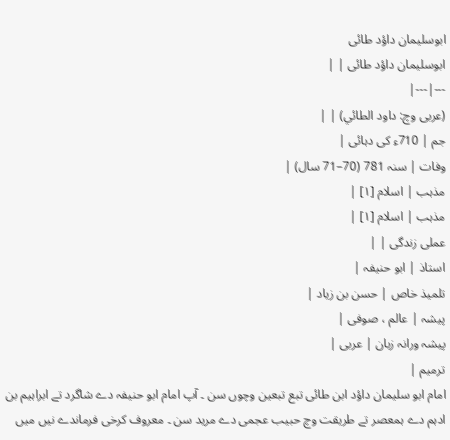ابوسلیمان داؤد طائی
ابوسلیمان داؤد طائی | |
---|---|
(عربی وچ: داود الطائي) | |
جم | 710ء کی دہائی |
وفات | سنہ 781 (70–71 سال) |
مذہب | اسلام [۱] |
مذہب | اسلام [۱] |
عملی زندگی | |
استاذ | ابو حنیفہ |
تلمیذ خاص | حسن بن زیاد |
پیشہ | عالم ، صوفی |
پیشہ ورانہ زبان | عربی |
ترمیم |
امام ابو سلیمان داؤد ابن طائی تبع تبعین وچوں سن ۔ آپ امام ابو حنیفہ دے شاگرد تے ابراہیم بن ادہم دے ہمعصر تے طریقت وچ حبیب عجمی دے مرید سن ۔ معروف کرخی فرماندے نيں ميں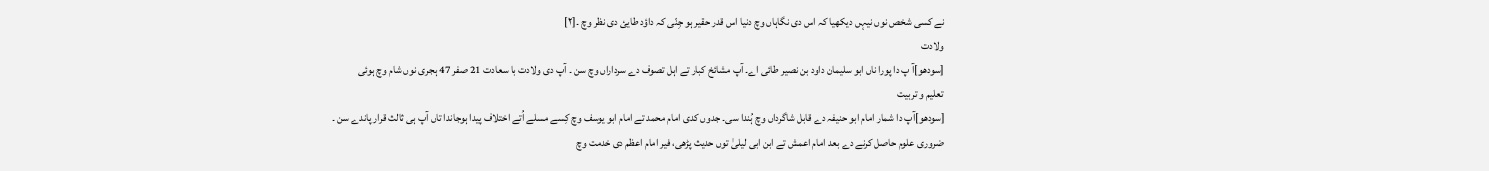نے کسی شخص نوں نیہں دیکھیا کہ اس دی نگاہاں وچ دنیا اس قدر حقیر ہو جِنّی کہ داؤد طایئ دی نظر وچ ۔[۲]
ولادت
[سودھو]آ پ دا پورا ناں ابو سلیمان داود بن نصیر طائی اے۔ آپ مشائخ کبار تے اہل تصوف دے سرداراں وچ سن ۔ آپ دی ولادت با سعادت 21 صفر 47 ہجری نوں شام وچ ہوئی
تعلیم و تربیت
[سودھو]آپ دا شمار امام ابو حنیفہ دے قابل شاگرداں وچ ہُندا سی۔ جدوں کدی امام محمد تے امام ابو یوسف وچ کِسے مسلے اُتے اختلاف پیدا ہوجاندا تاں آپ ہی ثالث قرار پاندے سن ۔ ضروری علوم حاصل کرنے دے بعد امام اعمش تے ابن ابی لیلیٰ توں حدیث پڑھی، فیر امام اعظم دی خدمت وچ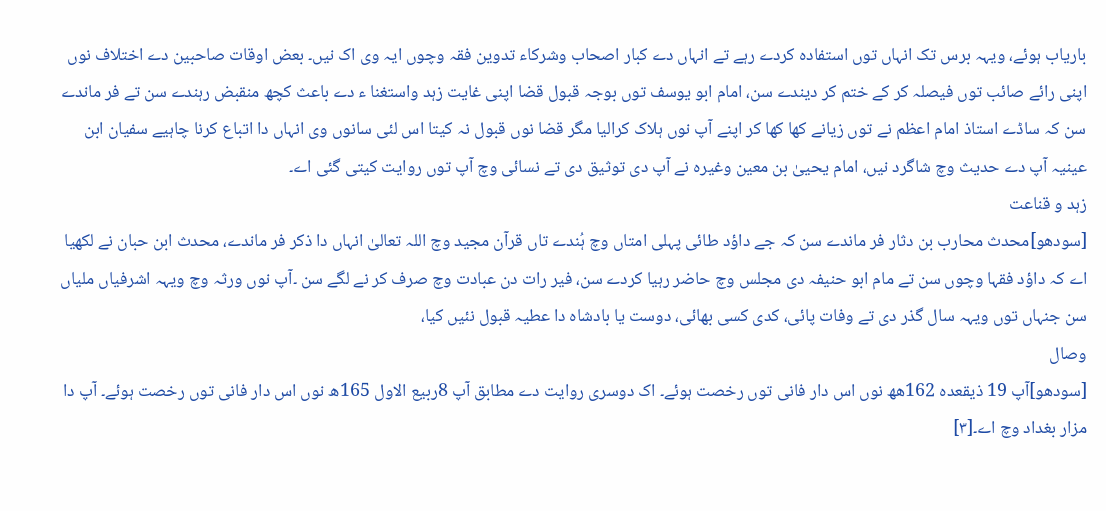باریاب ہوئے، ویہہ برس تک انہاں توں استفادہ کردے رہے تے انہاں دے کبار اصحاب وشرکاء تدوین فقہ وچوں ایہ وی اک نيں۔ بعض اوقات صاحبین دے اختلاف نوں اپنی رائے صائب توں فیصلہ کر کے ختم کر دیندے سن، امام ابو یوسف توں بوجہ قبول قضا اپنی غایت زہد واستغنا ء دے باعث کچھ منقبض رہندے سن تے فر ماندے سن کہ ساڈے استاذ امام اعظم نے توں زیانے کھا کھا کر اپنے آپ نوں ہلاک کرالیا مگر قضا نوں قبول نہ کيتا اس لئی سانوں وی انہاں دا اتباع کرنا چاہیے سفیان ابن عینیہ آپ دے حدیث وچ شاگرد نيں، امام یحییٰ بن معین وغیرہ نے آپ دی توثیق دی تے نسائی وچ آپ توں روایت کيتی گئی اے۔
زہد و قناعت
[سودھو]محدث محارب بن دثار فر ماندے سن کہ جے داؤد طائی پہلی امتاں وچ ہُندے تاں قرآن مجید وچ اللہ تعالیٰ انہاں دا ذکر فر ماندے، محدث ابن حبان نے لکھیا اے کہ داؤد فقہا وچوں سن تے مام ابو حنیفہ دی مجلس وچ حاضر رہیا کردے سن، فیر رات دن عبادت وچ صرف کر نے لگے سن ۔آپ نوں ورثہ وچ ویہہ اشرفیاں ملیاں سن جنہاں توں ویہہ سال گذر دی تے وفات پائی، کدی کسی بھائی، دوست یا بادشاہ دا عطیہ قبول نئيں کیا،
وصال
[سودھو]آپ 19 ذیقعدہ 162ھھ نوں اس دار فانی توں رخصت ہوئے۔ اک دوسری روایت دے مطابق آپ 8ربیع الاول 165ھ نوں اس دار فانی توں رخصت ہوئے۔ آپ دا مزار بغداد وچ اے۔[۳]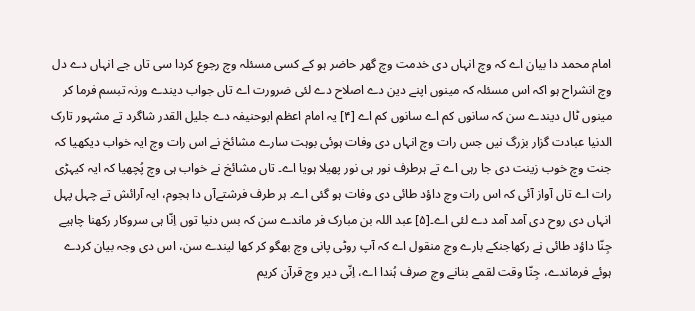امام محمد دا بیان اے کہ وچ انہاں دی خدمت وچ گھر حاضر ہو کے کسی مسئلہ وچ رجوع کردا سی تاں جے انہاں دے دل وچ انشراح ہو اکہ اس مسئلہ کہ مینوں اپنے دین دے اصلاح دے لئی ضرورت اے تاں جواب دیندے ورنہ تبسم فرما کر مینوں ٹال دیندے سن کہ سانوں کم اے سانوں کم اے [۴] یہ امام اعظم ابوحنیفہ دے جلیل القدر شاگرد تے مشہور تارک الدنیا عبادت گزار بزرگ نيں جس رات وچ انہاں دی وفات ہوئی بوہت سارے مشائخ نے اس رات وچ ایہ خواب دیکھیا کہ جنت وچ خوب زینت دی جا رہی اے تے ہرطرف نور ہی نور پھیلا ہويا اے۔ تاں مشائخ نے خواب ہی وچ پُچھیا کہ ایہ کیہڑی رات اے تاں آواز آئی کہ اس رات وچ داؤد طائی دی وفات ہو گئی اے۔ ہر طرف فرشتےآں دا ہجوم، ایہ آرائش تے چہل پہل انہاں دی روح دی آمد آمد دے لئی اے۔[۵] عبد اللہ بن مبارک فر ماندے سن کہ بس دنیا توں اِنّا ہی سروکار رکھنا چاہیے جِنّا داؤد طائی نے رکھاجنکے بارے وچ منقول اے کہ آپ روٹی پانی وچ بھگو کر کھا لیندے سن، اس دی وجہ بیان کردے ہوئے فرماندے، جِنّا وقت لقمے بنانے وچ صرف ہُندا اے، اِنّی دیر وچ قرآن کریم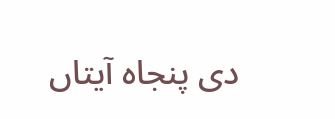دی پنجاہ آیتاں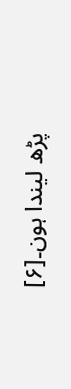پڑھ لیندا ہون۔[۶]